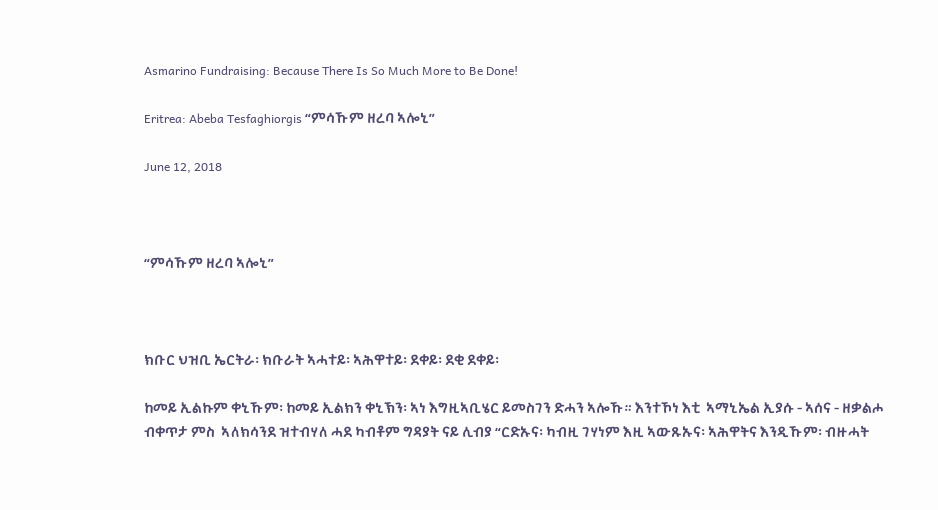Asmarino Fundraising: Because There Is So Much More to Be Done!

Eritrea: Abeba Tesfaghiorgis “ምሳኹም ዘረባ ኣሎኒ”

June 12, 2018



“ምሳኹም ዘረባ ኣሎኒ”



ክቡር ህዝቢ ኤርትራ፡ ክቡራት ኣሓተይ፡ ኣሕዋተይ፡ ደቀይ፡ ደቂ ደቀይ፡

ከመይ ኢልኩም ቀኒኹም፡ ከመይ ኢልክን ቀኒኽን፡ ኣነ እግዚኣቢሄር ይመስገን ድሓን ኣሎኹ። እንተኾነ እቲ  ኣማኒኤል ኢያሱ - ኣሰና - ዘቃልሖ ብቀጥታ ምስ  ኣለክሳንደ ዝተብሃለ ሓደ ካብቶም ግዳያት ናይ ሊብያ “ርድኡና፡ ካብዚ ገሃነም እዚ ኣውጹኡና፡ ኣሕዋትና እንዲኹም፡ ብዙሓት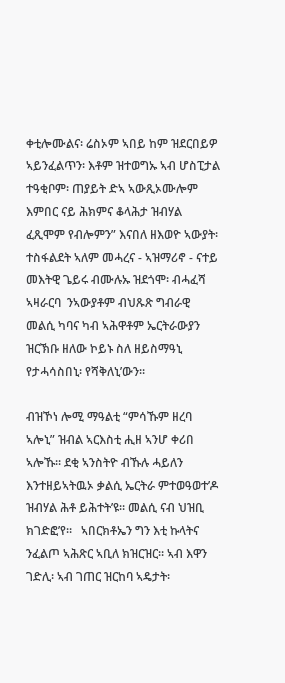ቀቲሎሙልና፡ ሬስኦም ኣበይ ከም ዝደርበይዎ ኣይንፈልጥን፡ እቶም ዝተወግኡ ኣብ ሆስፒታል ተዓቂቦም፡ ጠያይት ድኣ ኣውጺኦሙሎም እምበር ናይ ሕክምና ቆላሕታ ዝብሃል ፈጺሞም የብሎምን” እናበለ ዘእወዮ ኣውያት፡ ተስፋልደት ኣለም መሓረና - ኣዝማሪኖ - ናተይ መእትዊ ጌይሩ ብሙሉኡ ዝደጎሞ፡ ብሓፈሻ ኣዛራርባ  ንኣውያቶም ብህጹጽ ግብራዊ መልሲ ካባና ካብ ኣሕዋቶም ኤርትራውያን ዝርኽቡ ዘለው ኮይኑ ስለ ዘይስማዓኒ የታሓሳስበኒ፡ የሻቅለኒ’ውን።

ብዝኾነ ሎሚ ማዓልቲ “ምሳኹም ዘረባ ኣሎኒ” ዝብል ኣርእስቲ ሒዘ ኣንሆ ቀሪበ ኣሎኹ። ደቂ ኣንስትዮ ብኹሉ ሓይለን እንተዘይኣትዉኦ ቃልሲ ኤርትራ ምተወዓወተ’ዶ ዝብሃል ሕቶ ይሕተት’ዩ። መልሲ ናብ ህዝቢ ክገድፎ’የ።   ኣበርክቶኤን ግን እቲ ኩላትና ንፈልጦ ኣሕጽር ኣቢለ ክዝርዝር። ኣብ እዋን ገድሊ፡ ኣብ ገጠር ዝርከባ ኣዴታት፡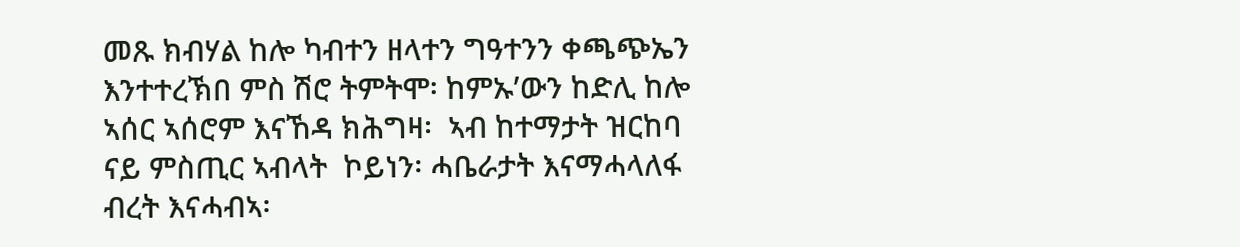መጹ ክብሃል ከሎ ካብተን ዘላተን ግዓተንን ቀጫጭኤን እንተተረኽበ ምስ ሽሮ ትምትሞ፡ ከምኡ’ውን ከድሊ ከሎ ኣሰር ኣሰሮም እናኸዳ ክሕግዛ፡  ኣብ ከተማታት ዝርከባ ናይ ምስጢር ኣብላት  ኮይነን፡ ሓቤራታት እናማሓላለፋ ብረት እናሓብኣ፡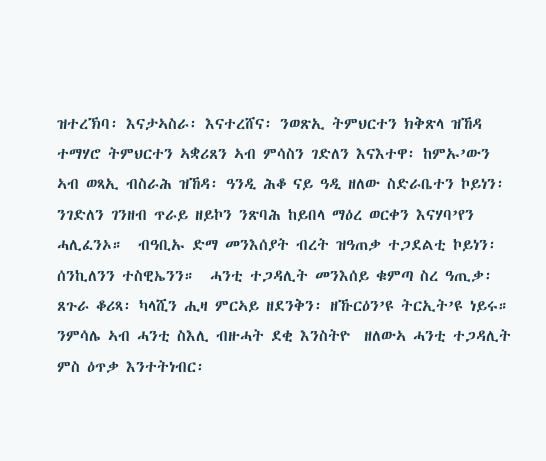ዝተረኽባ፡ እናታኣስራ፡ እናተረሸና፡ ንወጽኢ ትምህርተን ክቅጽላ ዝኸዳ ተማሃሮ ትምህርተን ኣቋሪጸን ኣብ ምሳስን ገድለን እናእተዋ፡ ከምኡ’ውን ኣብ ወጻኢ ብስራሕ ዝኸዳ፡ ዓንዲ ሕቆ ናይ ዓዲ ዘለው ስድራቤተን ኮይነን፡ንገድለን ገንዘብ ጥራይ ዘይኮን ንጽባሕ ከይበላ ማዕረ ወርቀን እናሃባ’የን ሓሊፈንኦ።  ብዓቢኡ ድማ መንእሰያት ብረት ዝዓጠቃ ተጋደልቲ ኮይነን፡ ሰንኪለንን ተስዊኤንን።  ሓንቲ ተጋዳሊት መንእሰይ ቁምጣ ስረ ዓጢቃ፡ ጸጉራ ቆሪጻ፡ ካላሺን ሒዛ ምርኣይ ዘደንቅን፡ ዘኹርዕን’ዩ ትርኢት’ዩ ነይሩ።  ንምሳሌ ኣብ ሓንቲ ስእሊ ብዙሓት ደቂ እንስትዮ  ዘለውኣ ሓንቲ ተጋዳሊት ምስ ዕጥቃ እንተትነብር፡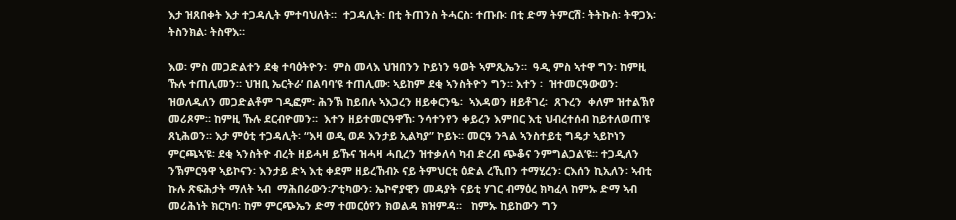እታ ዝጸበቀት እታ ተጋዳሊት ምተባህለት።  ተጋዳሊት፡ በቲ ትጠንስ ትሓርስ፡ ተጡቡ፡ በቲ ድማ ትምርሽ፡ ትትኩስ፡ ትዋጋእ፡ ትስንክል፡ ትስዋእ።

እወ፡ ምስ መጋድልተን ደቂ ተባዕትዮን፡  ምስ መላእ ህዝበንን ኮይነን ዓወት ኣምጺኤን።  ዓዲ ምስ ኣተዋ ግን፡ ከምዚ ኹሉ ተጠሊመን። ህዝቢ ኤርትራ’ በልባባ’ዩ ተጠሊሙ፡ ኣይከም ደቂ ኣንስትዮን ግን። እተን ፡  ዝተመርዓውወን፡ ዝወለዱለን መጋድልቶም ገዲፎም፡ ሕንኽ ከይበሉ ኣእጋረን ዘይቀርንዔ፡  ኣእዳወን ዘይቶገረ፡  ጸጉረን  ቀለም ዝተልኽየ መሪጾም። ከምዚ ኹሉ ደርብዮመን።  እተን ዘይተመርዓዋኸ፡ ንሳተንየን ቀይረን እምበር እቲ ህብረተሰብ ከይተለወጠ’ዩ ጸኒሕወን። እታ ምዕቲ ተጋዳሊት፡ “እዛ ወዲ ወዶ እንታይ ኢልካያ” ኮይኑ። መርዓ ንጓል ኣንስተይቲ ግዴታ ኣይኮነን ምርጫኣ’ዩ፡ ደቂ ኣንስትዮ ብረት ዘይሓዛ ይኹና ዝሓዛ ሓቢረን ዝተቃለሳ ካብ ድረብ ጭቆና ንምግልጋል’ዩ። ተጋዲለን ንኽምርዓዋ ኣይኮናን፡ እንታይ ድኣ እቲ ቀደም ዘይረኸብኦ ናይ ትምህርቲ ዕድል ረኺበን ተማሂረን፡ ርእሰን ኪኢለን፡ ኣብቲ ኩሉ ጽፍሕታት ማለት ኣብ  ማሕበራውን፡ፖቲካውን፡ ኤኮኖያዊን መዳያት ናይቲ ሃገር ብማዕረ ክካፈላ ከምኡ ድማ ኣብ መሪሕነት ክርካባ፡ ከም ምርጭኤን ድማ ተመርዕየን ክወልዳ ክዝምዳ።   ከምኡ ከይከውን ግን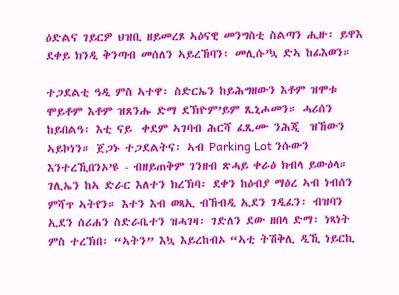ዕድልና ገይርዎ ህዝቢ ዘይመረጾ ኣዕናዊ መንግስቲ ስልጣን ሒዙ፡ ይዋእ ደቀይ ክንዲ ቅንጣብ መሰለን ኣይረኸባን፡ መሊሱ’ኳ ድኣ ከፊእወን።

ተጋደልቲ ዓዲ ምስ ኣተዋ፡ ስድርኤን ከይሕግዘውን እቶም ዝሞቱ ሞይቶም እቶም ዝጸንሑ ድማ ደኽዮም’ይም ጺኒሖመን። ሓሪሰን ከይበልዓ፡ እቲ ናይ  ቀደም ኣገባብ ሕርሻ ፈጺሙ ንሕጂ  ዝኸውን ኣይኮነን። ጀጋኑ ተጋደልትና፡ ኣብ Parking Lot ንሱውን እንተረኺበንኦ’ዩ - ብዘይጠቅም ገንዘብ ጽሓይ ቀራዕ ክብላ ይውዕላ። ገሊኤን ከኣ ድራር እለተን ክረኽባ፡ ደቀን ከዕብያ ማዕረ ኣብ ነብሰን ምሻጥ ኣትየን። እተን እብ ወጻኢ ብኸብዲ ኢደን ገዲፈን፡ ብዝባን ኢደን ሰሪሐን ስድራቤተን ዝሓገዛ፡ ገድለን ደው ዘበላ ድማ፡ ነጻነት ምስ ተረኽበ፡ “ኣትን” እኳ እይረከብኦ “ኣቲ ትሽቅሊ ዲኺ ነይርኪ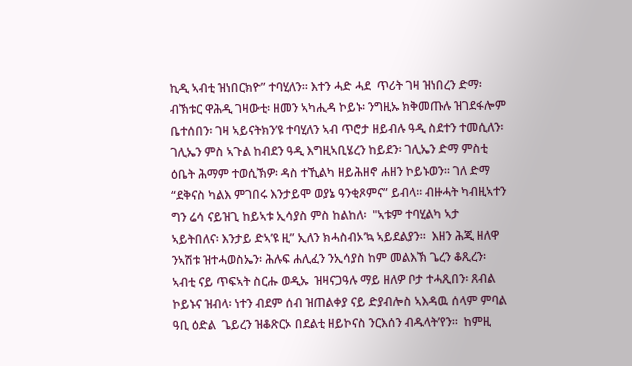ኪዲ ኣብቲ ዝነበርክዮ” ተባሂለን። እተን ሓድ ሓደ  ጥሪት ገዛ ዝነበረን ድማ፡ ብኽቱር ዋሕዲ ገዛውቲ፡ ዘመን ኣካሒዳ ኮይኑ፡ ንግዚኡ ክቅመጡሉ ዝገደፋሎም ቤተሰበን፡ ገዛ ኣይናትክን’ዩ ተባሂለን ኣብ ጥሮታ ዘይብሉ ዓዲ ስደተን ተመሲለን፡ ገሊኤን ምስ ኣጉል ከብደን ዓዲ እግዚኣቢሄረን ከይደን፡ ገሊኤን ድማ ምስቲ ዕቤት ሕማም ተወሲኽዎ፡ ዳስ ተኺልካ ዘይሕዘኖ ሐዘን ኮይኑወን። ገለ ድማ “ደቅናስ ካልእ ምገበሩ እንታይሞ ወያኔ ዓንቂጾምና” ይብላ። ብዙሓት ካብዚኣተን ግን ሬሳ ናይዝጊ ከይኣቱ ኢሳያስ ምስ ከልከለ፡  "ኣቱም ተባሂልካ ኣታ ኣይትበለና፡ እንታይ ድኣ’ዩ ዚ” ኢለን ክሓስብኦ’ኳ ኣይደልያን።  እዘን ሕጂ ዘለዋ ንኣሽቱ ዝተሓወስኤን፡ ሕሉፍ ሐሊፈን ንኢሳያስ ከም መልእኽ ጌረን ቆጺረን፡ ኣብቲ ናይ ጥፍኣት ስርሑ ወዲኡ  ዝዛናጋዓሉ ማይ ዘለዎ ቦታ ተሓጺበን፡ ጸብል ኮይኑና ዝብላ፡ ነተን ብደም ሰብ ዝጠልቀያ ናይ ድያብሎስ ኣእዳዉ ሰላም ምባል ዓቢ ዕድል  ጌይረን ዝቆጽርኦ በደልቲ ዘይኮናስ ንርእሰን ብዱላት’የን።  ከምዚ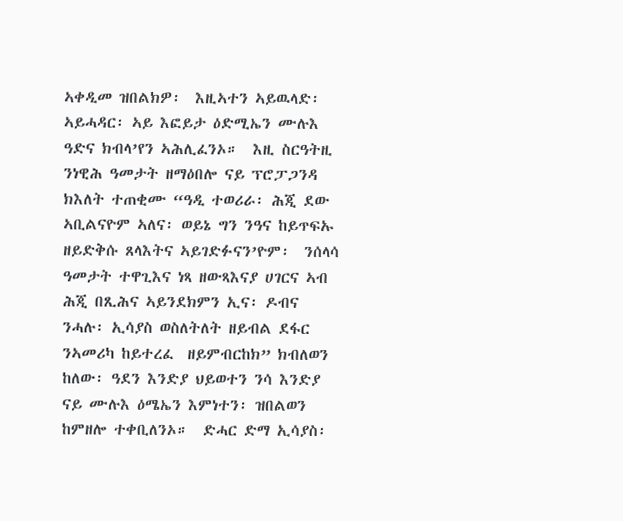ኣቀዲመ ዝበልክዎ፡  እዚኣተን ኣይዉላድ፡ ኣይሓዳር፡ ኣይ እፎይታ ዕድሚኤን ሙሉእ ዓድና ክብላ’የን ኣሕሊፈንኦ።  እዚ ስርዓትዚ ንነዊሕ ዓመታት ዘማዕበሎ ናይ ፕሮፓጋንዳ ክእለት ተጠቂሙ “ዓዲ ተወሪራ፡ ሕጂ ደው ኣቢልናዮም ኣለና፡ ወይኔ ግን ንዓና ከይጥፍኡ ዘይድቅሱ ጸላእትና ኣይገድፉናን’ዮም፡  ንሰላሳ ዓመታት ተዋጊእና ነጻ ዘውጻእናያ ሀገርና ኣብ ሕጂ በጺሕና ኣይንደክምን ኢና፡ ዶብና ንሓሉ፡ ኢሳያስ ወስለትለት ዘይብል ደፋር ንኣመሪካ ከይተረፈ  ዘይምብርከክ” ክብለወን ከለው፡ ዓደን እንድያ ህይወተን ንሳ እንድያ ናይ ሙሉእ ዕሜኤን እምነተን፡ ዝበልወን ከምዘሎ ተቀቢለንኦ።  ድሓር ድማ ኢሳያስ፡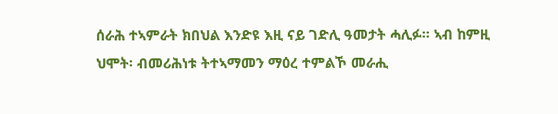ሰራሕ ተኣምራት ክበህል እንድዩ እዚ ናይ ገድሊ ዓመታት ሓሊፉ። ኣብ ከምዚ ህሞት፡ ብመሪሕነቱ ትተኣማመን ማዕረ ተምልኾ መራሒ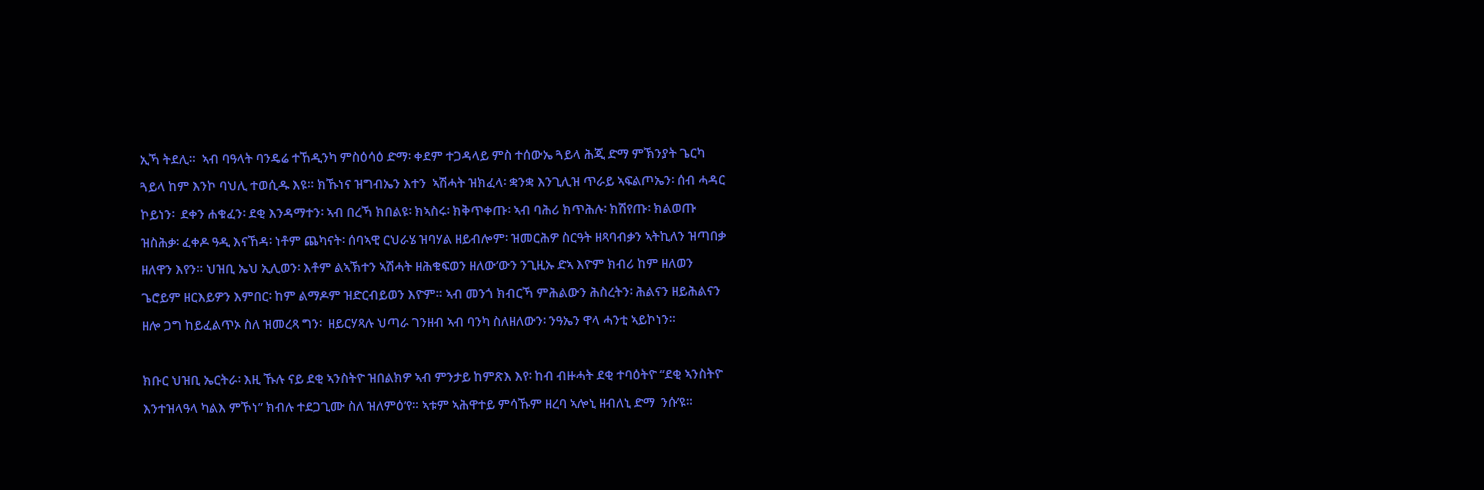ኢኻ ትደሊ።  ኣብ ባዓላት ባንዴሬ ተኸዲንካ ምስዕሳዕ ድማ፡ ቀደም ተጋዳላይ ምስ ተሰውኤ ጓይላ ሕጂ ድማ ምኽንያት ጌርካ ጓይላ ከም እንኮ ባህሊ ተወሲዱ እዩ። ክኹነና ዝግብኤን እተን  ኣሽሓት ዝክፈላ፡ ቋንቋ እንጊሊዝ ጥራይ ኣፍልጦኤን፡ ሰብ ሓዳር ኮይነን፡  ደቀን ሐቁፈን፡ ደቂ እንዳማተን፡ ኣብ በረኻ ክበልዩ፡ ክኣስሩ፡ ክቅጥቀጡ፡ ኣብ ባሕሪ ክጥሕሉ፡ ክሽየጡ፡ ክልወጡ ዝስሕቃ፡ ፈቀዶ ዓዲ እናኸዳ፡ ነቶም ጨካናት፡ ሰባኣዊ ርህራሄ ዝባሃል ዘይብሎም፡ ዝመርሕዎ ስርዓት ዘጻባብቃን ኣትኪለን ዝጣበቃ ዘለዋን እየን። ህዝቢ ኤህ ኢሊወን፡ እቶም ልኣኽተን ኣሽሓት ዘሕቁፍወን ዘለው’ውን ንጊዚኡ ድኣ እዮም ክብሪ ከም ዘለወን ጌሮይም ዘርእይዎን እምበር፡ ከም ልማዶም ዝድርብይወን እዮም። ኣብ መንጎ ክብርኻ ምሕልውን ሕስረትን፡ ሕልናን ዘይሕልናን ዘሎ ጋግ ከይፈልጥኦ ስለ ዝመረጻ ግን፡  ዘይርሃጻሉ ህጣራ ገንዘብ ኣብ ባንካ ስለዘለውን፡ ንዓኤን ዋላ ሓንቲ ኣይኮነን።

ክቡር ህዝቢ ኤርትራ፡ እዚ ኹሉ ናይ ደቂ ኣንስትዮ ዝበልክዎ ኣብ ምንታይ ከምጽእ እየ፡ ከብ ብዙሓት ደቂ ተባዕትዮ “ደቂ ኣንስትዮ እንተዝላዓላ ካልእ ምኾነ” ክብሉ ተደጋጊሙ ስለ ዝለምዕ’የ። ኣቱም ኣሕዋተይ ምሳኹም ዘረባ ኣሎኒ ዘብለኒ ድማ  ንሱ’ዩ።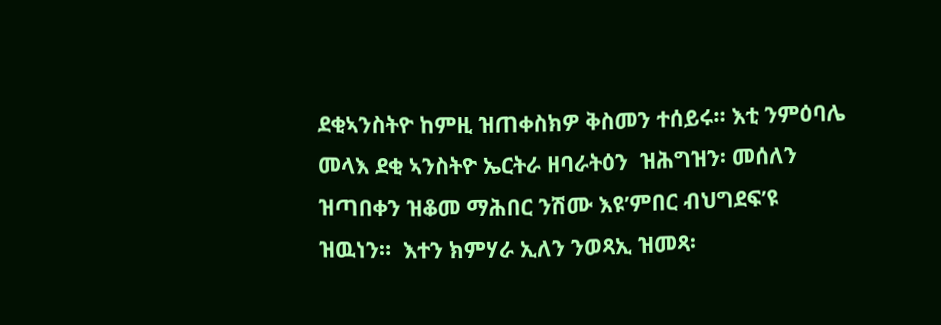ደቂኣንስትዮ ከምዚ ዝጠቀስክዎ ቅስመን ተሰይሩ። እቲ ንምዕባሌ መላእ ደቂ ኣንስትዮ ኤርትራ ዘባራትዕን  ዝሕግዝን፡ መሰለን ዝጣበቀን ዝቆመ ማሕበር ንሽሙ እዩ’ምበር ብህግደፍ’ዩ ዝዉነን።  እተን ክምሃራ ኢለን ንወጻኢ ዝመጻ፡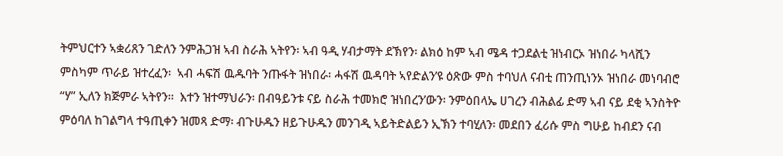ትምህርተን ኣቋሪጸን ገድለን ንምሕጋዝ ኣብ ስራሕ ኣትየን፡ ኣብ ዓዲ ሃብታማት ደኽየን፡ ልክዕ ከም ኣብ ሜዳ ተጋደልቲ ዝነብርኦ ዝነበራ ካላሺን ምስካም ጥራይ ዝተረፈን፡  ኣብ ሓፍሽ ዉዱባት ንጡፋት ዝነበራ፡ ሓፋሽ ዉዳባት ኣየድልን’ዩ ዕጽው ምስ ተባህለ ናብቲ ጠንጢነንኦ ዝነበራ መነባብሮ “ሃ” ኢለን ክጅምራ ኣትየን።  እተን ዝተማህራን፡ በብዓይንቱ ናይ ስራሕ ተመክሮ ዝነበረን’ውን፡ ንምዕበላኤ ሀገረን ብሕልፊ ድማ ኣብ ናይ ደቂ ኣንስትዮ ምዕባለ ከገልግላ ተዓጢቀን ዝመጻ ድማ፡ ብጉሁዱን ዘይጉሁዱን መንገዲ ኣይትድልይን ኢኽን ተባሂለን፡ መደበን ፈሪሱ ምስ ግሁይ ከብደን ናብ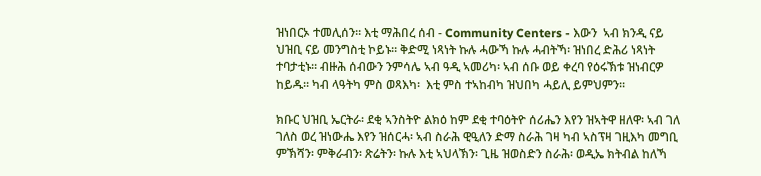ዝነበርኦ ተመሊሰን። እቲ ማሕበረ ሰብ - Community Centers - እውን  ኣብ ክንዲ ናይ ህዝቢ ናይ መንግስቲ ኮይኑ። ቅድሚ ነጻነት ኩሉ ሓውኻ ኩሉ ሓብትኻ፡ ዝነበረ ድሕሪ ነጻነት ተባታቲኑ። ብዙሕ ሰብውን ንምሳሌ ኣብ ዓዲ ኣመሪካ፡ ኣብ ሰቡ ወይ ቀረባ የዕሩኽቱ ዝነብርዎ ከይዱ። ካብ ላዓትካ ምስ ወጻእካ፡  እቲ ምስ ተኣከብካ ዝህበካ ሓይሊ ይምህምን።

ክቡር ህዝቢ ኤርትራ፡ ደቂ ኣንስትዮ ልክዕ ከም ደቂ ተባዕትዮ ሰሪሔን እየን ዝኣትዋ ዘለዋ፡ ኣብ ገለ ገለስ ወረ ዝነውሔ እየን ዝሰርሓ፡ ኣብ ስራሕ ዊዒለን ድማ ስራሕ ገዛ ካብ ኣስፕዛ ገዚእካ መግቢ ምኽሻን፡ ምቅራብን፡ ጽሬትን፡ ኩሉ እቲ ኣህላኽን፡ ጊዜ ዝወስድን ስራሕ፡ ወዲኤ ክትብል ከለኻ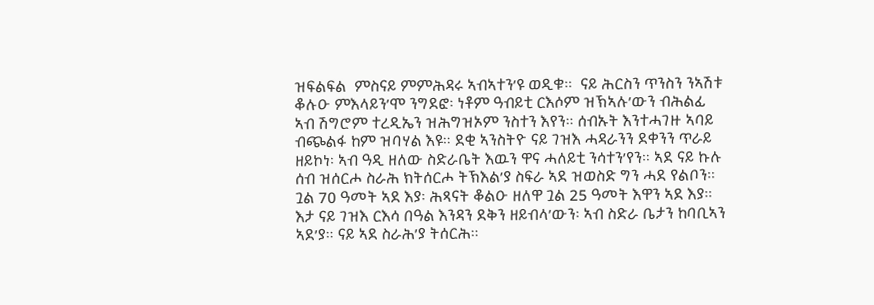ዝፍልፍል  ምስናይ ምምሕዳሩ ኣብኣተን’ዩ ወዲቁ።  ናይ ሕርስን ጥንስን ንኣሽቱ ቆሉዑ ምእላይን’ሞ ንግደፎ፡ ነቶም ዓብይቲ ርእሶም ዝኽኣሉ’ውን ብሕልፊ ኣብ ሽግሮም ተረዲኤን ዝሕግዝኦም ንስተን እየን። ሰብኡት እንተሓገዙ ኣባይ ብጭልፋ ከም ዝባሃል እዩ። ደቂ ኣንስትዮ ናይ ገዝእ ሓዳራንን ደቀንን ጥራይ ዘይኮነ፡ ኣብ ዓዲ ዘለው ስድራቤት እዉን ዋና ሓለይቲ ንሳተን’የን። ኣደ ናይ ኩሉ ሰብ ዝሰርሖ ስራሕ ክትሰርሖ ትኽእል’ያ ስፍራ ኣደ ዝወስድ ግን ሓደ የልቦን። ጓል 70 ዓመት ኣደ እያ፡ ሕጻናት ቆልዑ ዘለዋ ጓል 25 ዓመት እዋን ኣደ እያ። እታ ናይ ገዝእ ርእሳ በዓል እንዳን ደቅን ዘይብላ’ውን፡ ኣብ ስድራ ቤታን ከባቢኣን ኣደ’ያ። ናይ ኣደ ስራሕ’ያ ትሰርሕ።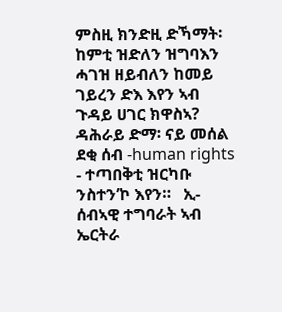ምስዚ ክንድዚ ድኻማት፡ ከምቲ ዝድለን ዝግባእን ሓገዝ ዘይብለን ከመይ ገይረን ድእ እየን ኣብ ጉዳይ ሀገር ክዋስኣ? ዳሕራይ ድማ፡ ናይ መሰል ደቂ ሰብ -human rights - ተጣበቅቲ ዝርካቡ ንስተን’ኮ እየን።   ኢ-ሰብኣዊ ተግባራት ኣብ ኤርትራ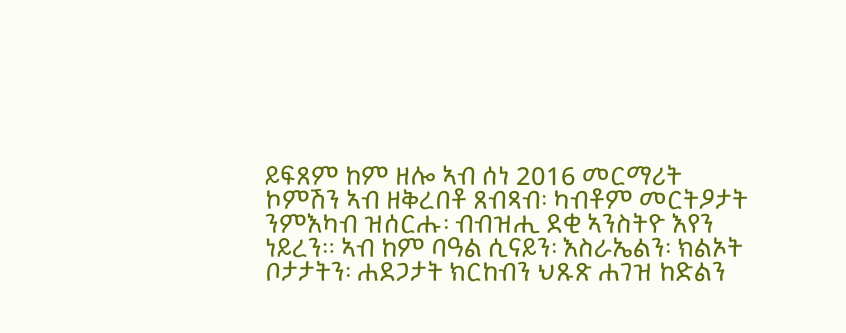ይፍጸም ከም ዘሎ ኣብ ሰነ 2016 መርማሪት ኮምሽን ኣብ ዘቅረበቶ ጸብጻብ፡ ካብቶም መርትዖታት ንምእካብ ዝሰርሑ፡ ብብዝሒ ደቂ ኣንስትዮ እየን ነይረን። ኣብ ከም ባዓል ሲናይን፡ እስራኤልን፡ ክልኦት ቦታታትን፡ ሐደጋታት ክርከብን ህጹጽ ሐገዝ ከድልን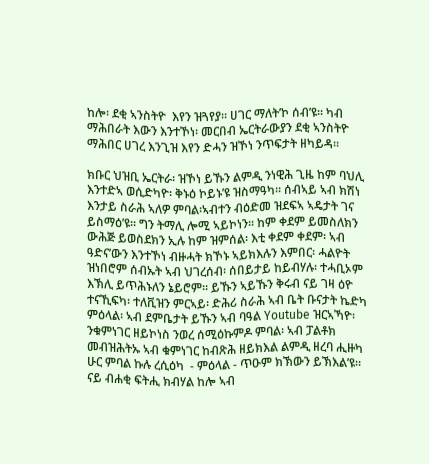ከሎ፡ ደቂ ኣንስትዮ  እየን ዝጓየያ። ሀገር ማለት’ኮ ሰብ’ዩ። ካብ ማሕበራት እውን እንተኾነ፡ መርበብ ኤርትራውያን ደቂ ኣንስትዮ ማሕበር ሀገረ እንጊዝ እየን ድሓን ዝኾነ ንጥፍታት ዘካይዳ።

ክቡር ህዝቢ ኤርትራ፡ ዝኾነ ይኹን ልምዲ ንነዊሕ ጊዜ ከም ባህሊ እንተድኣ ወሲድካዮ፡ ቅኑዕ ኮይኑ’ዩ ዝስማዓካ። ሰብኣይ ኣብ ክሽነ እንታይ ስራሕ ኣለዎ ምባል፡ኣብተን ብዕድመ ዝደፍኣ ኣዴታት ገና ይስማዕ’ዩ። ግን ትማሊ ሎሚ ኣይኮነን። ከም ቀደም ይመስለክን ውሕጅ ይወስደክን ኢሉ ከም ዝምሰል፡ እቲ ቀደም ቀደም፡ ኣብ ዓድና’ውን እንተኾነ ብዙሓት ክኾኑ ኣይክእሉን እምበር፡ ሓልዮት ዝነበሮም ሰብኡት ኣብ ህገረሰብ፡ ሰበይታይ ከይብሃሉ፡ ተሓቢኦም እኽሊ ይጥሕኑለን ኔይሮም። ይኹን ኣይኹን ቅሩብ ናይ ገዛ ዕዮ ተናኺፍካ፡ ተለቪዝን ምርኣይ፡ ድሕሪ ስራሕ ኣብ ቤት ቡናታት ኬድካ ምዕላል፡ ኣብ ደምቤታት ይኹን ኣብ ባዓል Youtube ዝርኣኻዮ፡ ንቁምነገር ዘይኮነስ ንወረ ሰሚዕኩምዶ ምባል፡ ኣብ ፓልቶክ መብዝሕትኡ ኣብ ቁምነገር ከብጽሕ ዘይክእል ልምዲ ዘረባ ሒዙካ ሁር ምባል ኩሉ ረሲዕካ  - ምዕላል - ጥዑም ክኽውን ይኽእል’ዩ። ናይ ብሐቂ ፍትሒ ክብሃል ከሎ ኣብ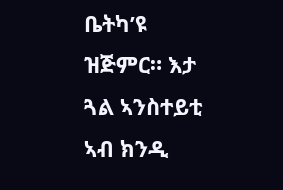ቤትካ’ዩ ዝጅምር። እታ ጓል ኣንስተይቲ ኣብ ክንዲ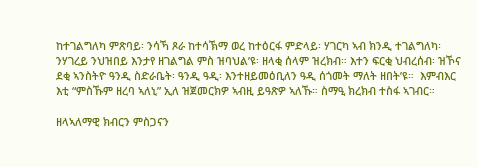ከተገልግለካ ምጽባይ፡ ንሳኻ ጾራ ከተሳኽማ ወረ ከተዕርፋ ምድላይ፡ ሃገርካ ኣብ ክንዲ ተገልግለካ፡ ንሃገረይ ንህዝበይ እንታየ ዘገልግል ምስ ዝባህል’ዩ፡ ዘላቂ ሰላም ዝረክብ። እተን ፍርቂ ህብረሰብ፡ ዝኾና ደቂ ኣንስትዮ ዓንዲ ስድራቤት፡ ዓንዲ ዓዲ፡ እንተዘይመዕቢለን ዓዲ ሰጎመት ማለት ዘበት’ዩ።  እምብእር እቲ “ምስኹም ዘረባ ኣለኒ” ኢለ ዝጀመርክዎ ኣብዚ ይዓጽዎ ኣለኹ። ስማዒ ክረክብ ተስፋ ኣገብር።

ዘላኣለማዊ ክብርን ምስጋናን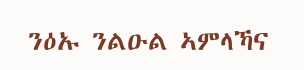ንዕኡ ንልዑል ኣምላኻና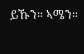ይኹን። ኣሜን።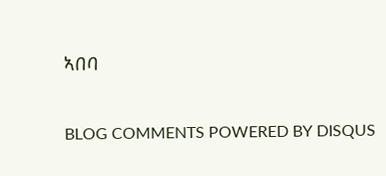ኣበባ


BLOG COMMENTS POWERED BY DISQUS